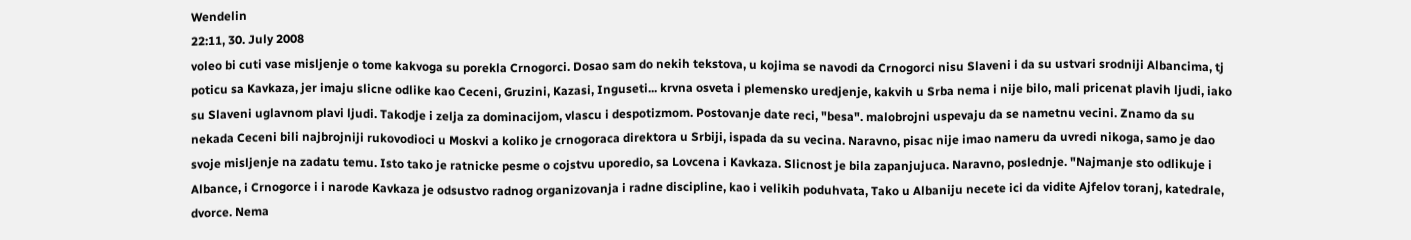Wendelin
22:11, 30. July 2008
voleo bi cuti vase misljenje o tome kakvoga su porekla Crnogorci. Dosao sam do nekih tekstova, u kojima se navodi da Crnogorci nisu Slaveni i da su ustvari srodniji Albancima, tj poticu sa Kavkaza, jer imaju slicne odlike kao Ceceni, Gruzini, Kazasi, Inguseti... krvna osveta i plemensko uredjenje, kakvih u Srba nema i nije bilo, mali pricenat plavih ljudi, iako su Slaveni uglavnom plavi ljudi. Takodje i zelja za dominacijom, vlascu i despotizmom. Postovanje date reci, "besa". malobrojni uspevaju da se nametnu vecini. Znamo da su nekada Ceceni bili najbrojniji rukovodioci u Moskvi a koliko je crnogoraca direktora u Srbiji, ispada da su vecina. Naravno, pisac nije imao nameru da uvredi nikoga, samo je dao svoje misljenje na zadatu temu. Isto tako je ratnicke pesme o cojstvu uporedio, sa Lovcena i Kavkaza. Slicnost je bila zapanjujuca. Naravno, poslednje. "Najmanje sto odlikuje i Albance, i Crnogorce i i narode Kavkaza je odsustvo radnog organizovanja i radne discipline, kao i velikih poduhvata, Tako u Albaniju necete ici da vidite Ajfelov toranj, katedrale, dvorce. Nema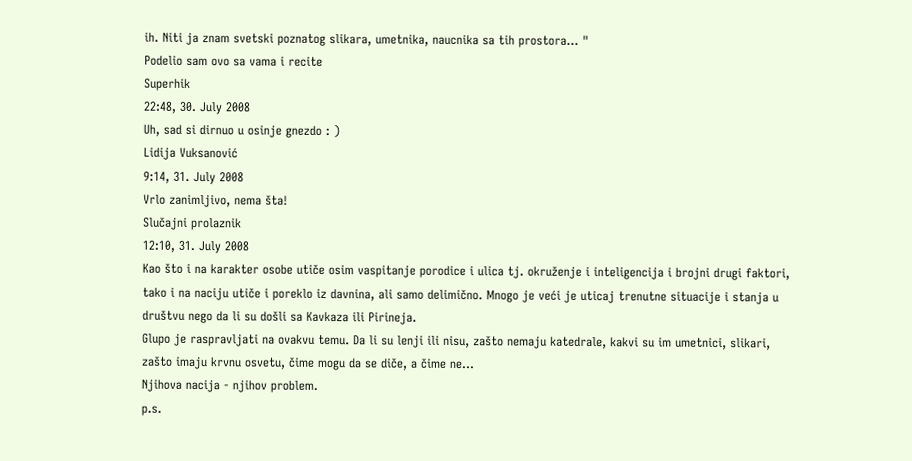ih. Niti ja znam svetski poznatog slikara, umetnika, naucnika sa tih prostora... "
Podelio sam ovo sa vama i recite
Superhik
22:48, 30. July 2008
Uh, sad si dirnuo u osinje gnezdo : )
Lidija Vuksanović
9:14, 31. July 2008
Vrlo zanimljivo, nema šta!
Slučajni prolaznik
12:10, 31. July 2008
Kao što i na karakter osobe utiče osim vaspitanje porodice i ulica tj. okruženje i inteligencija i brojni drugi faktori, tako i na naciju utiče i poreklo iz davnina, ali samo delimično. Mnogo je veći je uticaj trenutne situacije i stanja u društvu nego da li su došli sa Kavkaza ili Pirineja.
Glupo je raspravljati na ovakvu temu. Da li su lenji ili nisu, zašto nemaju katedrale, kakvi su im umetnici, slikari, zašto imaju krvnu osvetu, čime mogu da se diče, a čime ne...
Njihova nacija - njihov problem.
p.s.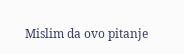Mislim da ovo pitanje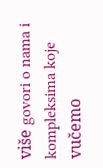više govori o nama i kompleksima koje vučemo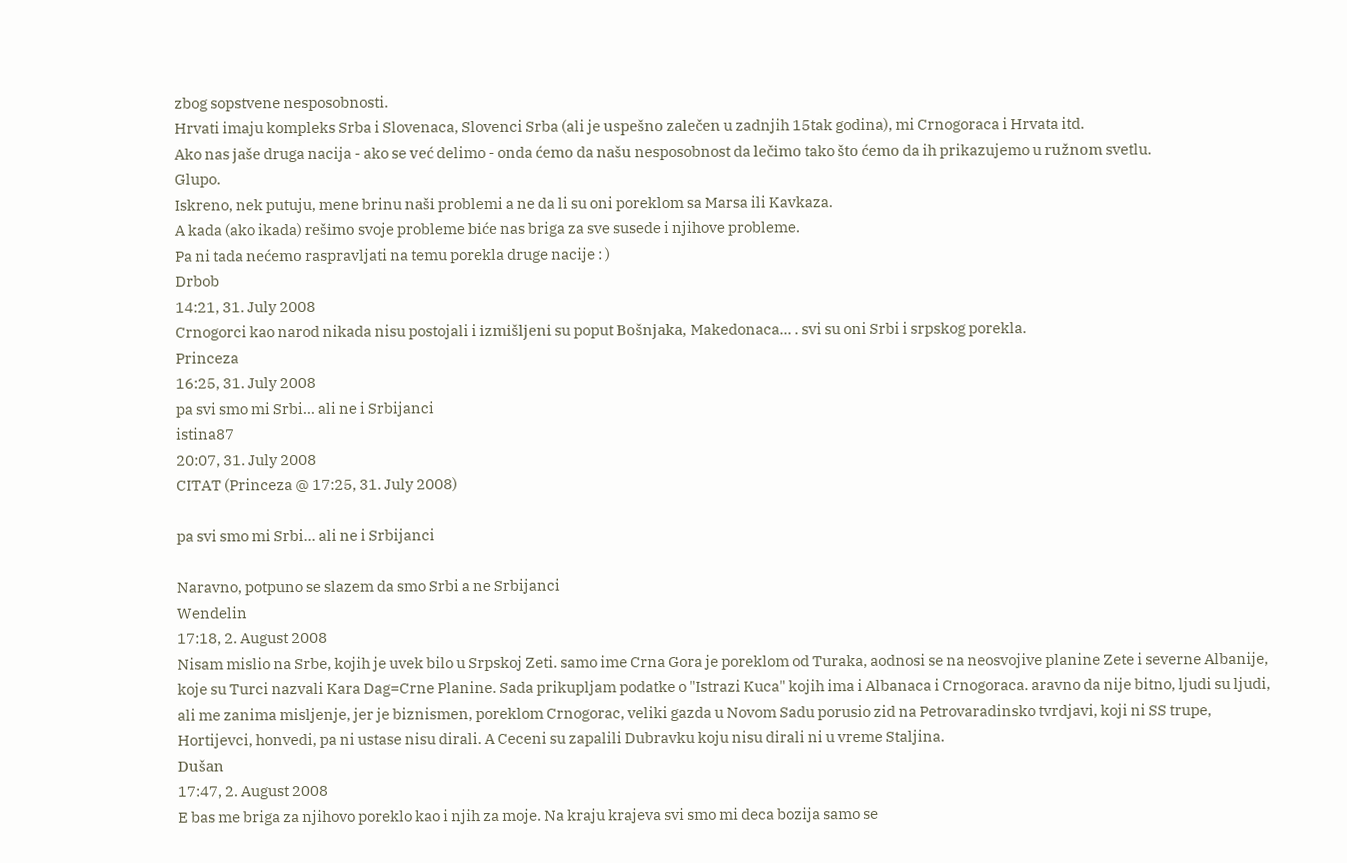zbog sopstvene nesposobnosti.
Hrvati imaju kompleks Srba i Slovenaca, Slovenci Srba (ali je uspešno zalečen u zadnjih 15tak godina), mi Crnogoraca i Hrvata itd.
Ako nas jaše druga nacija - ako se već delimo - onda ćemo da našu nesposobnost da lečimo tako što ćemo da ih prikazujemo u ružnom svetlu.
Glupo.
Iskreno, nek putuju, mene brinu naši problemi a ne da li su oni poreklom sa Marsa ili Kavkaza.
A kada (ako ikada) rešimo svoje probleme biće nas briga za sve susede i njihove probleme.
Pa ni tada nećemo raspravljati na temu porekla druge nacije : )
Drbob
14:21, 31. July 2008
Crnogorci kao narod nikada nisu postojali i izmišljeni su poput Bošnjaka, Makedonaca... . svi su oni Srbi i srpskog porekla.
Princeza
16:25, 31. July 2008
pa svi smo mi Srbi... ali ne i Srbijanci
istina87
20:07, 31. July 2008
CITAT (Princeza @ 17:25, 31. July 2008)

pa svi smo mi Srbi... ali ne i Srbijanci

Naravno, potpuno se slazem da smo Srbi a ne Srbijanci
Wendelin
17:18, 2. August 2008
Nisam mislio na Srbe, kojih je uvek bilo u Srpskoj Zeti. samo ime Crna Gora je poreklom od Turaka, aodnosi se na neosvojive planine Zete i severne Albanije, koje su Turci nazvali Kara Dag=Crne Planine. Sada prikupljam podatke o "Istrazi Kuca" kojih ima i Albanaca i Crnogoraca. aravno da nije bitno, ljudi su ljudi, ali me zanima misljenje, jer je biznismen, poreklom Crnogorac, veliki gazda u Novom Sadu porusio zid na Petrovaradinsko tvrdjavi, koji ni SS trupe, Hortijevci, honvedi, pa ni ustase nisu dirali. A Ceceni su zapalili Dubravku koju nisu dirali ni u vreme Staljina.
Dušan
17:47, 2. August 2008
E bas me briga za njihovo poreklo kao i njih za moje. Na kraju krajeva svi smo mi deca bozija samo se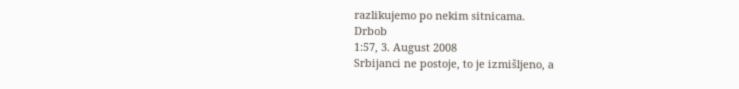razlikujemo po nekim sitnicama.
Drbob
1:57, 3. August 2008
Srbijanci ne postoje, to je izmišljeno, a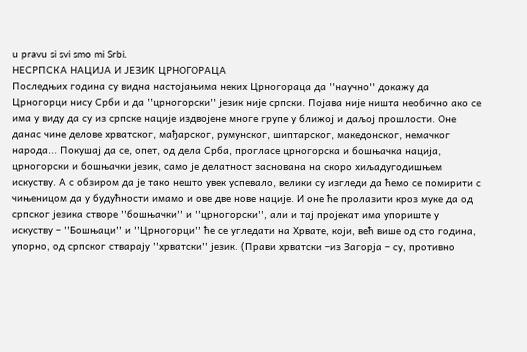u pravu si svi smo mi Srbi.
НЕСРПСКА НАЦИЈА И ЈЕЗИК ЦРНОГОРАЦА
Последњих година су видна настојањима неких Црногораца да ''научно'' докажу да Црногорци нису Срби и да ''црногорски'' језик није српски. Појава није ништа необично ако се има у виду да су из српске нације издвојене многе групе у ближој и даљој прошлости. Оне данас чине делове хрватског, мађарског, румунског, шиптарског, македонског, немачког народа... Покушај да се, опет, од дела Срба, прогласе црногорска и бошњачка нација, црногорски и бошњачки језик, само је делатност заснована на скоро хиљадугодишњем искуству. А с обзиром да је тако нешто увек успевало, велики су изгледи да ћемо се помирити с чињеницом да у будућности имамо и ове две нове нације. И оне ће пролазити кроз муке да од српског језика створе ''бошњачки'' и ''црногорски'', али и тај пројекат има упориште у искуству – ''Бошњаци'' и ''Црногорци'' ће се угледати на Хрвате, који, већ више од сто година, упорно, од српског стварају ''хрватски'' језик. (Прави хрватски –из Загорја – су, противно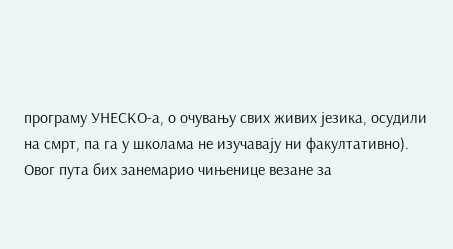програму УНЕСКО-а, о очувању свих живих језика, осудили на смрт, па га у школама не изучавају ни факултативно).
Овог пута бих занемарио чињенице везане за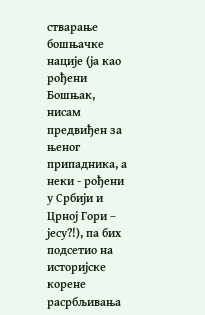стварање бошњачке нације (ја као рођени Бошњак, нисам предвиђен за њеног припадника, а неки - рођени у Србији и Црној Гори – јесу?!), па бих подсетио на историјске корене расрбљивања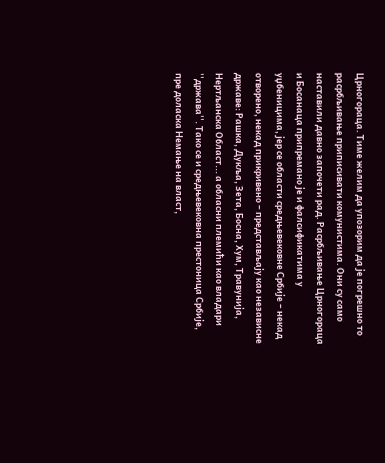Црногораца. Тиме желим да упозорим да је погрешно то расрбљивање приписивати комунистима. Они су само наставили давно започети рад. Расрбљивање Црногораца и Босанаца припремано је и фалсификатима у уџбеницима, јер се области средњевековне Србије – некад отворено, некад прикривено – представљају као независне државе: Рашка, Дукља, Зета, Босна, Хум, Травунија, Нертљанска Област... а обласни племићи као владари ''држава''. Тако се и средњевековна престоница Србије, пре доласка Немање на власт,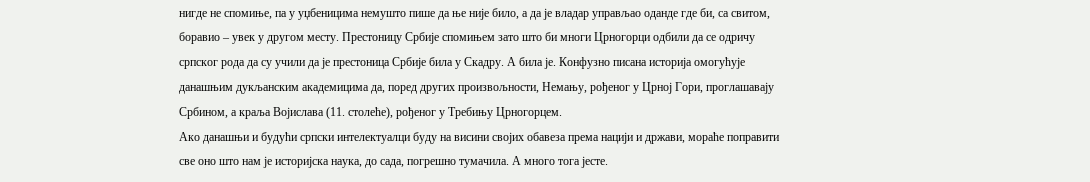нигде не спомиње, па у уџбеницима немушто пише да ње није било, а да је владар управљао оданде где би, са свитом, боравио – увек у другом месту. Престоницу Србије спомињем зато што би многи Црногорци одбили да се одричу српског рода да су учили да је престоница Србије била у Скадру. А била је. Конфузно писана историја омогућује данашњим дукљанским академицима да, поред других произвољности, Немању, рођеног у Црној Гори, проглашавају Србином, а краља Војислава (11. столеће), рођеног у Требињу Црногорцем.
Ако данашњи и будући српски интелектуалци буду на висини својих обавеза према нацији и држави, мораће поправити све оно што нам је историјска наука, до сада, погрешно тумачила. А много тога јесте.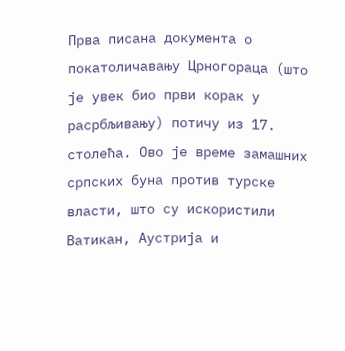Прва писана документа о покатоличавању Црногораца (што је увек био први корак у расрбљивању) потичу из 17. столећа. Ово је време замашних српских буна против турске власти, што су искористили Ватикан, Аустрија и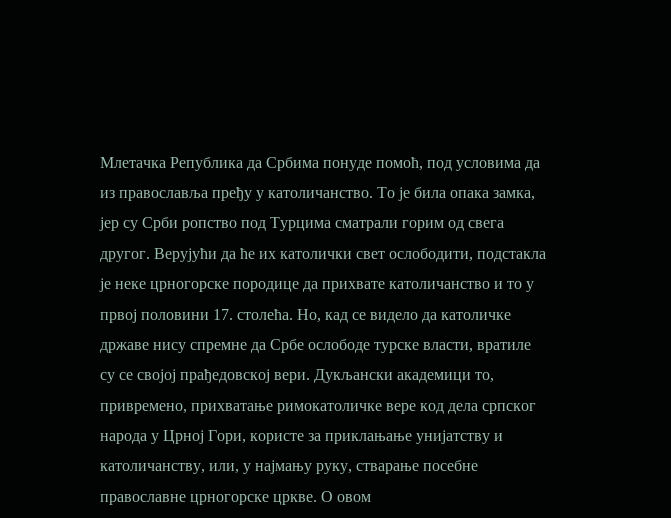Млетачка Република да Србима понуде помоћ, под условима да из православља пређу у католичанство. То је била опака замка, јер су Срби ропство под Турцима сматрали горим од свега другог. Верујући да ће их католички свет ослободити, подстакла је неке црногорске породице да прихвате католичанство и то у првој половини 17. столећа. Но, кад се видело да католичке државе нису спремне да Србе ослободе турске власти, вратиле су се својој прађедовској вери. Дукљански академици то, привремено, прихватање римокатоличке вере код дела српског народа у Црној Гори, користе за приклањање унијатству и католичанству, или, у најмању руку, стварање посебне православне црногорске цркве. О овом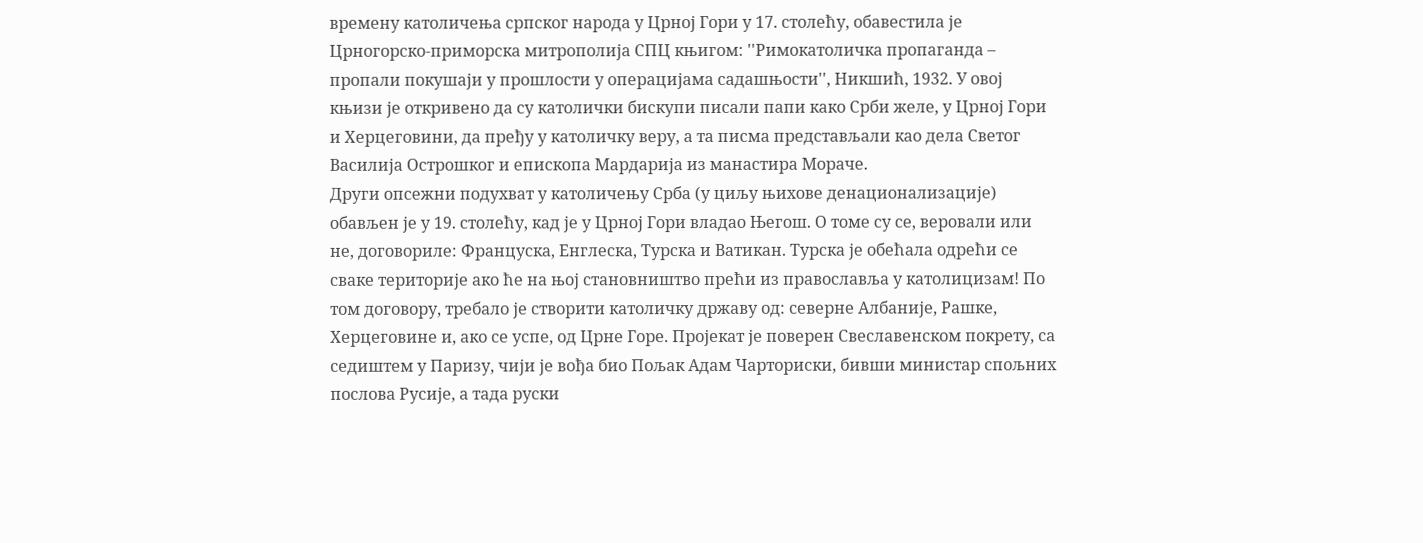времену католичења српског народа у Црној Гори у 17. столећу, обавестила је Црногорско-приморска митрополија СПЦ књигом: ''Римокатоличка пропаганда – пропали покушаји у прошлости у операцијама садашњости'', Никшић, 1932. У овој књизи је откривено да су католички бискупи писали папи како Срби желе, у Црној Гори и Херцеговини, да пређу у католичку веру, а та писма представљали као дела Светог Василија Острошког и епископа Мардарија из манастира Мораче.
Други опсежни подухват у католичењу Срба (у циљу њихове денационализације) обављен је у 19. столећу, кад је у Црној Гори владао Његош. О томе су се, веровали или не, договориле: Француска, Енглеска, Турска и Ватикан. Турска је обећала одрећи се сваке територије ако ће на њој становништво прећи из православља у католицизам! По том договору, требало је створити католичку државу од: северне Албаније, Рашке, Херцеговине и, ако се успе, од Црне Горе. Пројекат је поверен Свеславенском покрету, са седиштем у Паризу, чији је вођа био Пољак Адам Чарториски, бивши министар спољних послова Русије, а тада руски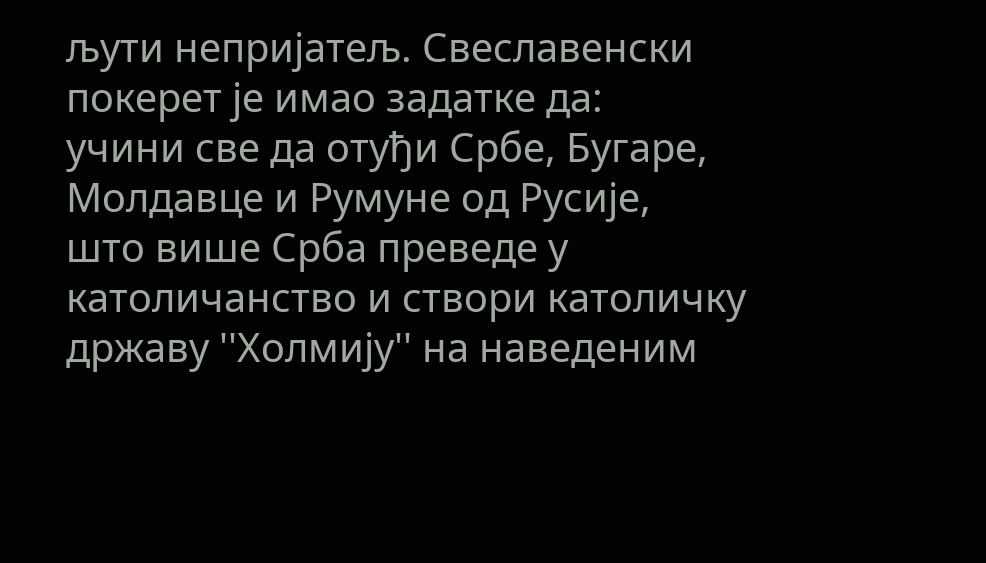љути непријатељ. Свеславенски покерет је имао задатке да:
учини све да отуђи Србе, Бугаре, Молдавце и Румуне од Русије,
што више Срба преведе у католичанство и створи католичку државу ''Холмију'' на наведеним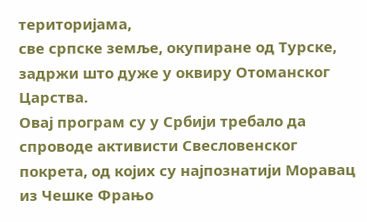територијама,
све српске земље, окупиране од Турске, задржи што дуже у оквиру Отоманског Царства.
Овај програм су у Србији требало да спроводе активисти Свесловенског покрета, од којих су најпознатији Моравац из Чешке Фрањо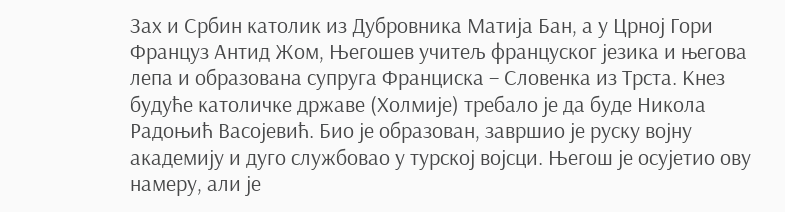Зах и Србин католик из Дубровника Матија Бан, а у Црној Гори Француз Антид Жом, Његошев учитељ француског језика и његова лепа и образована супруга Франциска – Словенка из Трста. Кнез будуће католичке државе (Холмије) требало је да буде Никола Радоњић Васојевић. Био је образован, завршио је руску војну академију и дуго службовао у турској војсци. Његош је осујетио ову намеру, али је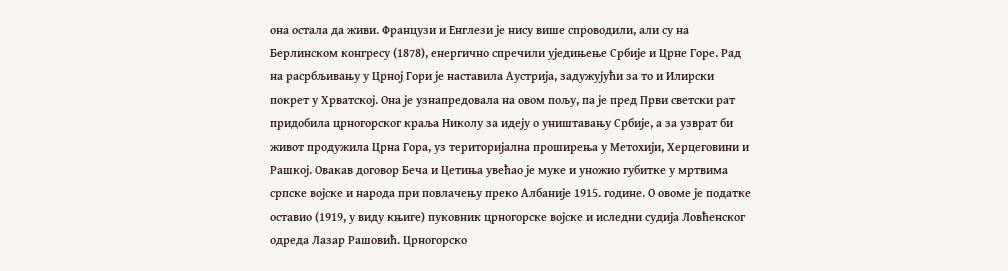она остала да живи. Французи и Енглези је нису више спроводили, али су на Берлинском конгресу (1878), енергично спречили уједињење Србије и Црне Горе. Рад на расрбљивању у Црној Гори је наставила Аустрија, задужујући за то и Илирски покрет у Хрватској. Она је узнапредовала на овом пољу, па је пред Први светски рат придобила црногорског краља Николу за идеју о уништавању Србије, а за узврат би живот продужила Црна Гора, уз територијална проширења у Метохији, Херцеговини и Рашкој. Овакав договор Беча и Цетиња увећао је муке и уножио губитке у мртвима српске војске и народа при повлачењу преко Албаније 1915. године. О овоме је податке оставио (1919, у виду књиге) пуковник црногорске војске и иследни судија Ловћенског одреда Лазар Рашовић. Црногорско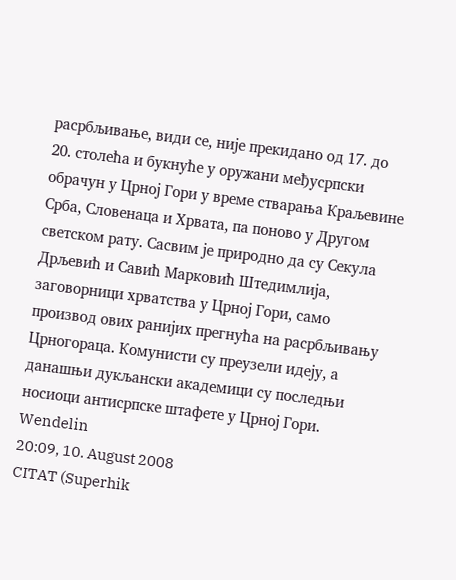расрбљивање, види се, није прекидано од 17. до 20. столећа и букнуће у оружани међусрпски обрачун у Црној Гори у време стварања Краљевине Срба, Словенаца и Хрвата, па поново у Другом светском рату. Сасвим је природно да су Секула Дрљевић и Савић Марковић Штедимлија, заговорници хрватства у Црној Гори, само производ ових ранијих прегнућа на расрбљивању Црногораца. Комунисти су преузели идеју, а данашњи дукљански академици су последњи носиоци антисрпске штафете у Црној Гори.
Wendelin
20:09, 10. August 2008
CITAT (Superhik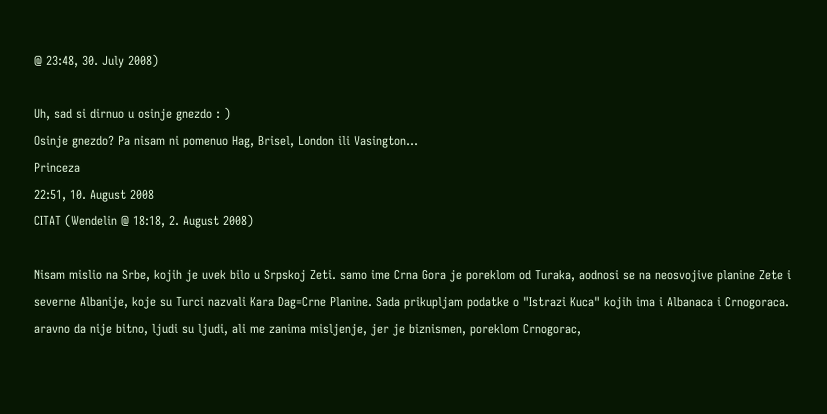@ 23:48, 30. July 2008)

Uh, sad si dirnuo u osinje gnezdo : )
Osinje gnezdo? Pa nisam ni pomenuo Hag, Brisel, London ili Vasington...
Princeza
22:51, 10. August 2008
CITAT (Wendelin @ 18:18, 2. August 2008)

Nisam mislio na Srbe, kojih je uvek bilo u Srpskoj Zeti. samo ime Crna Gora je poreklom od Turaka, aodnosi se na neosvojive planine Zete i severne Albanije, koje su Turci nazvali Kara Dag=Crne Planine. Sada prikupljam podatke o "Istrazi Kuca" kojih ima i Albanaca i Crnogoraca. aravno da nije bitno, ljudi su ljudi, ali me zanima misljenje, jer je biznismen, poreklom Crnogorac,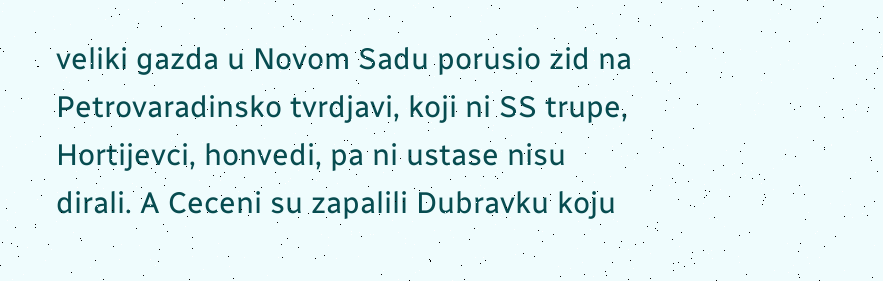veliki gazda u Novom Sadu porusio zid na Petrovaradinsko tvrdjavi, koji ni SS trupe, Hortijevci, honvedi, pa ni ustase nisu dirali. A Ceceni su zapalili Dubravku koju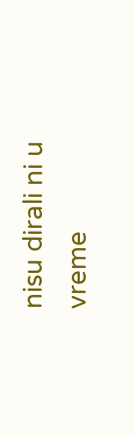nisu dirali ni u vreme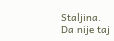Staljina.
Da nije taj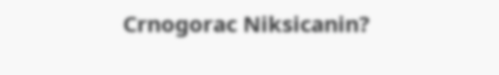Crnogorac Niksicanin?